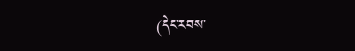(དེང་རབས་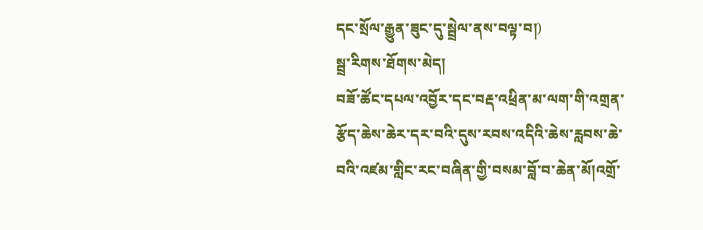དང་སྲོལ་རྒྱུན་ཟུང་དུ་སྦྲེལ་ནས་བལྟ་བ།)
སྦྲ་རིགས་ཐོགས་མེད།
བཟོ་ཚོང་དཔལ་འབྱོར་དང་བརྡ་འཕྲིན་མ་ལག་གི་འགྲན་རྩོད་ཆེས་ཆེར་དར་བའི་དུས་རབས་འདིའི་ཆེས་རླབས་ཆེ་བའི་འཛམ་གླིང་རང་བཞིན་གྱི་བསམ་བློ་བ་ཆེན་མོ།འགྲོ་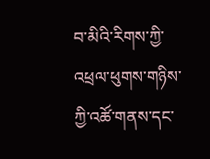བ་མིའི་རིགས་ཀྱི་འཕྲལ་ཕུགས་གཉིས་ཀྱི་འཚོ་གནས་དང་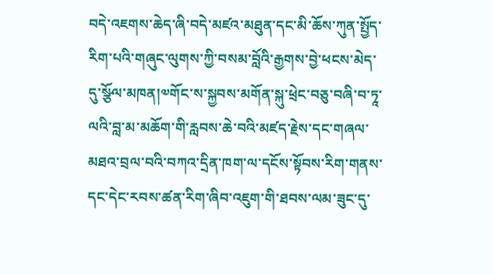བདེ་འཇགས་ཆེད་ཞི་བདེ་མཛའ་མཐུན་དང་མི་ཆོས་ཀུན་སྤྱོད་རིག་པའི་གཞུང་ལུགས་ཀྱི་བསམ་བློའི་རྒྱགས་བྱེ་ཕངས་མེད་དུ་སྩོལ་མཁན།༧གོང་ས་སྐྱབས་མགོན་སྐུ་ཕྲེང་བཅུ་བཞི་བ་ཏཱ་ལའི་བླ་མ་མཆོག་གི་རླབས་ཆེ་བའི་མཛད་རྗེས་དང་གཞལ་མཐའ་བྲལ་བའི་བཀའ་དྲིན་ཁག་ལ་དངོས་སྟོབས་རིག་གནས་དང་དེང་རབས་ཚན་རིག་ཞིབ་འཇུག་གི་ཐབས་ལམ་ཟུང་དུ་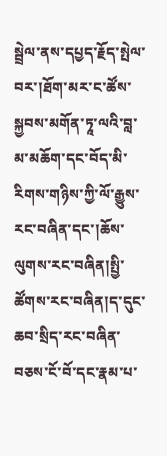སྦྲེལ་ནས་དཔྱད་རྗོད་སྤེལ་བར་།ཐོག་མར་ང་ཚོས་སྐྱབས་མགོན་ཏཱ་ལའི་བླ་མ་མཆོག་དང་བོད་མི་རིགས་གཉིས་ཀྱི་ལོ་རྒྱུས་རང་བཞིན་དང་།ཆོས་ལུགས་རང་བཞིན།སྤྱི་ཚོགས་རང་བཞིན།ད་དུང་ཆབ་སྲིད་རང་བཞིན་བཅས་ངོ་བོ་དང་རྣམ་པ་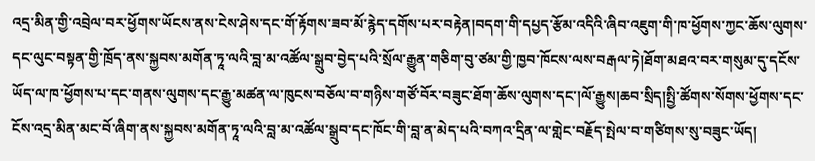འདྲ་མིན་གྱི་འབྲེལ་བར་ཕྱོགས་ཡོངས་ནས་ངེས་ཤེས་དང་གོ་རྟོགས་ཟབ་མོ་རྙེད་དགོས་པར་བརྟེན།བདག་གི་དཔྱད་རྩོམ་འདིའི་ཞིབ་འཇུག་གི་ཁ་ཕྱོགས་ཀྱང་ཆོས་ལུགས་དང་ལུང་བསྟན་གྱི་ཁྲོད་ནས་སྐྱབས་མགོན་ཏཱ་ལའི་བླ་མ་འཚོལ་སྒྲུབ་བྱེད་པའི་སྲོལ་རྒྱུན་གཅིག་བུ་ཙམ་གྱི་ཁྱབ་ཁོངས་ལས་བརྒལ་ཏེ།ཐོག་མཐའ་བར་གསུམ་དུ་དངོས་ཡོད་ལ་ཁ་ཕྱོགས་པ་དང་གནས་ལུགས་དང་རྒྱུ་མཚན་ལ་ཁུངས་བཅོལ་བ་གཉིས་གཙོ་བོར་བཟུང་ཐོག་ཆོས་ལུགས་དང་།ལོ་རྒྱུས།ཆབ་སྲིད།སྤྱི་ཚོགས་སོགས་ཕྱོགས་དང་ངོས་འདྲ་མིན་མང་བོ་ཞིག་ནས་སྐྱབས་མགོན་ཏཱ་ལའི་བླ་མ་འཚོལ་སྒྲུབ་དང་ཁོང་གི་བླ་ན་མེད་པའི་བཀའ་དྲིན་ལ་གླེང་བརྗོད་སྤེལ་བ་གཙིགས་སུ་བཟུང་ཡོད།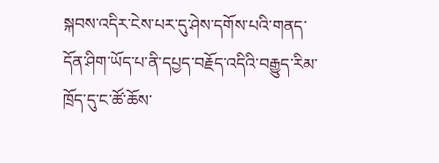སྐབས་འདིར་ངེས་པར་དུ་ཤེས་དགོས་པའི་གནད་དོན་ཤིག་ཡོད་པ་ནི་དཔྱད་བརྗོད་འདིའི་བརྒྱུད་རིམ་ཁྲོད་དུ་ང་ཚོ་ཆོས་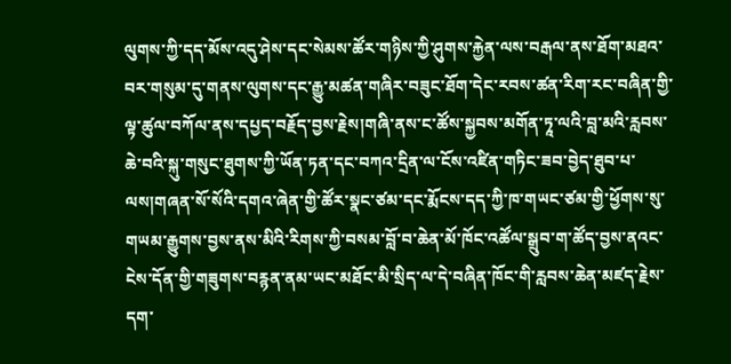ལུགས་ཀྱི་དད་མོས་འདུ་ཤེས་དང་སེམས་ཚོར་གཉིས་ཀྱི་ཤུགས་རྐྱེན་ལས་བརྒལ་ནས་ཐོག་མཐའ་བར་གསུམ་དུ་གནས་ལུགས་དང་རྒྱུ་མཚན་གཞིར་བཟུང་ཐོག་དེང་རབས་ཚན་རིག་རང་བཞིན་གྱི་ལྟ་ཚུལ་བཀོལ་ནས་དཔྱད་བརྗོད་བྱས་རྗེས།གཞི་ནས་ང་ཚོས་སྐྱབས་མགོན་ཏཱ་ལའི་བླ་མའི་རླབས་ཆེ་བའི་སྐུ་གསུང་ཐུགས་ཀྱི་ཡོན་ཏན་དང་བཀའ་དྲིན་ལ་ངོས་འཛིན་གཏིང་ཟབ་བྱེད་ཐུབ་པ་ལས།གཞན་སོ་སོའི་དགའ་ཞེན་གྱི་ཚོར་སྣང་ཙམ་དང་རྨོངས་དད་ཀྱི་ཁ་གཡང་ཙམ་གྱི་ཕྱོགས་སུ་གཡམ་རྒྱུགས་བྱས་ནས་མིའི་རིགས་ཀྱི་བསམ་བློ་བ་ཆེན་མོ་ཁོང་འཚོལ་སྒྲུབ་ག་ཚོད་བྱས་ནའང་ངེས་དོན་གྱི་གཟུགས་བརྙན་ནམ་ཡང་མཐོང་མི་སྲིད་ལ་དེ་བཞིན་ཁོང་གི་རླབས་ཆེན་མཛད་རྗེས་དག་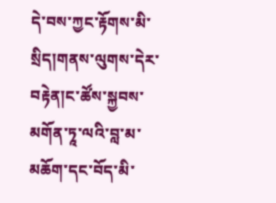དེ་བས་ཀྱང་རྟོགས་མི་སྲིད།གནས་ལུགས་དེར་བརྟེན།ང་ཚོས་སྐྱབས་མགོན་ཏཱ་ལའི་བླ་མ་མཆོག་དང་བོད་མི་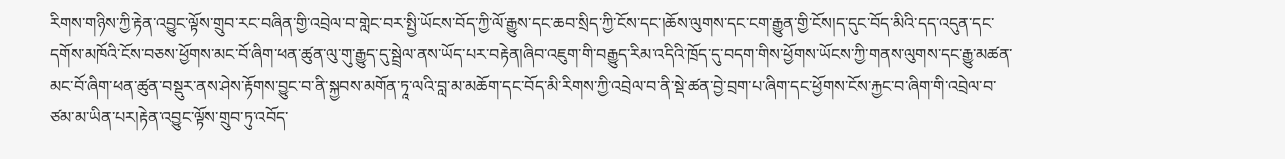རིགས་གཉིས་ཀྱི་རྟེན་འབྱུང་ལྟོས་གྲུབ་རང་བཞིན་གྱི་འབྲེལ་བ་གླེང་བར་སྤྱི་ཡོངས་བོད་ཀྱི་ལོ་རྒྱུས་དང་ཆབ་སྲིད་ཀྱི་ངོས་དང་།ཆོས་ལུགས་དང་ངག་རྒྱུན་གྱི་ངོས།ད་དུང་བོད་མིའི་དད་འདུན་དང་དགོས་མཁོའི་ངོས་བཅས་ཕྱོགས་མང་བོ་ཞིག་ཕན་ཚུན་ལུ་གུ་རྒྱུད་དུ་སྦྲེལ་ནས་ཡོད་པར་བརྟེན།ཞིབ་འཇུག་གི་བརྒྱུད་རིམ་འདིའི་ཁྲོད་དུ་བདག་གིས་ཕྱོགས་ཡོངས་ཀྱི་གནས་ལུགས་དང་རྒྱུ་མཚན་མང་བོ་ཞིག་ཕན་ཚུན་བསྡུར་ནས་ཤེས་རྟོགས་བྱུང་བ་ནི་སྐྱབས་མགོན་ཏཱ་ལའི་བླ་མ་མཆོག་དང་བོད་མི་རིགས་ཀྱི་འབྲེལ་བ་ནི་སྡེ་ཚན་བྱེ་བྲག་པ་ཞིག་དང་ཕྱོགས་ངོས་རྐྱང་བ་ཞིག་གི་འབྲེལ་བ་ཙམ་མ་ཡིན་པར།རྟེན་འབྱུང་ལྟོས་གྲུབ་ཏུ་འབོད་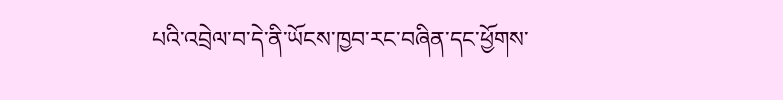པའི་འབྲེལ་བ་དེ་ནི་ཡོངས་ཁྱབ་རང་བཞིན་དང་ཕྱོགས་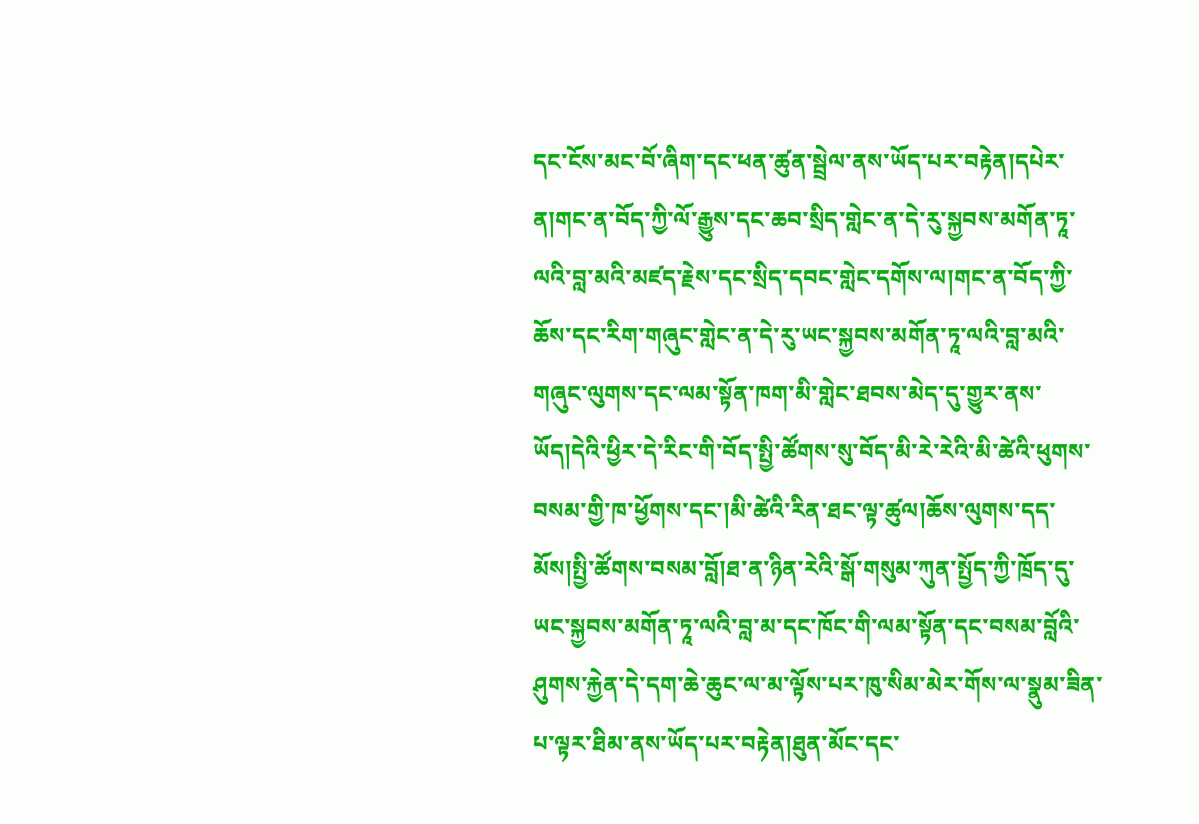དང་ངོས་མང་བོ་ཞིག་དང་ཕན་ཚུན་སྦྲེལ་ནས་ཡོད་པར་བརྟེན།དཔེར་ན།གང་ན་བོད་ཀྱི་ལོ་རྒྱུས་དང་ཆབ་སྲིད་གླེང་ན་དེ་རུ་སྐྱབས་མགོན་ཏཱ་ལའི་བླ་མའི་མཛད་རྗེས་དང་སྲིད་དབང་གླེང་དགོས་ལ།གང་ན་བོད་ཀྱི་ཆོས་དང་རིག་གཞུང་གླེང་ན་དེ་རུ་ཡང་སྐྱབས་མགོན་ཏཱ་ལའི་བླ་མའི་གཞུང་ལུགས་དང་ལམ་སྟོན་ཁག་མི་གླེང་ཐབས་མེད་དུ་གྱུར་ནས་ཡོད།དེའི་ཕྱིར་དེ་རིང་གི་བོད་སྤྱི་ཚོགས་སུ་བོད་མི་རེ་རེའི་མི་ཚེའི་ཕུགས་བསམ་གྱི་ཁ་ཕྱོགས་དང་།མི་ཚེའི་རིན་ཐང་ལྟ་ཚུལ།ཆོས་ལུགས་དད་མོས།སྤྱི་ཚོགས་བསམ་བློ།ཐ་ན་ཉིན་རེའི་སྒོ་གསུམ་ཀུན་སྤྱོད་ཀྱི་ཁྲོད་དུ་ཡང་སྐྱབས་མགོན་ཏཱ་ལའི་བླ་མ་དང་ཁོང་གི་ལམ་སྟོན་དང་བསམ་བློའི་ཤུགས་རྐྱེན་དེ་དག་ཆེ་ཆུང་ལ་མ་ལྟོས་པར་ཁུ་སིམ་མེར་གོས་ལ་སྣུམ་ཟིན་པ་ལྟར་ཐིམ་ནས་ཡོད་པར་བརྟེན།ཐུན་མོང་དང་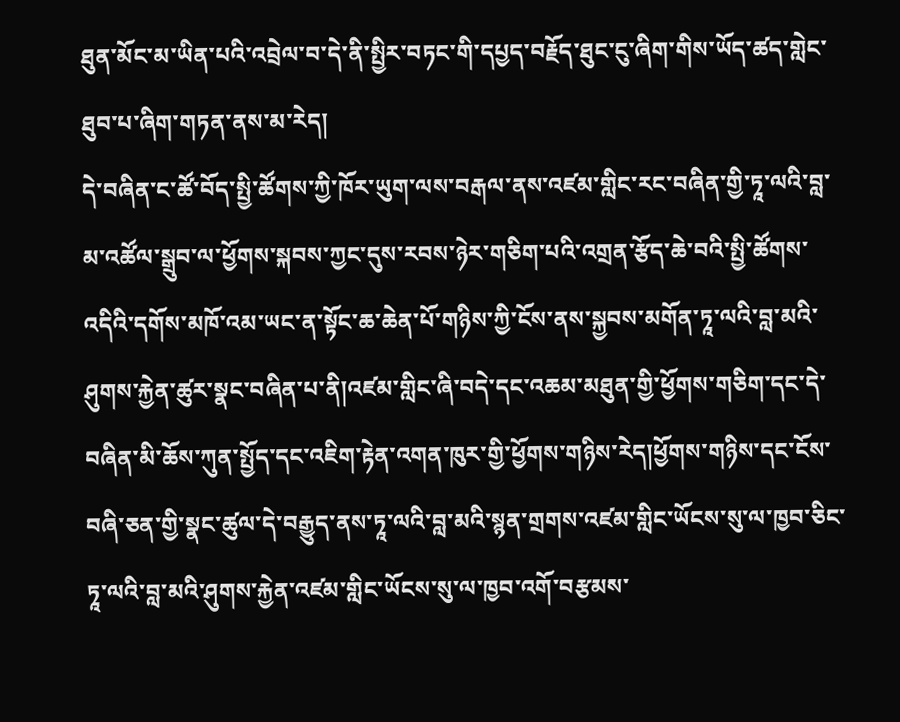ཐུན་མོང་མ་ཡིན་པའི་འབྲེལ་བ་དེ་ནི་སྤྱིར་བཏང་གི་དཔྱད་བརྗོད་ཐུང་ངུ་ཞིག་གིས་ཡོད་ཚད་གླེང་ཐུབ་པ་ཞིག་གཏན་ནས་མ་རེད།
དེ་བཞིན་ང་ཚོ་བོད་སྤྱི་ཚོགས་ཀྱི་ཁོར་ཡུག་ལས་བརྒལ་ནས་འཛམ་གླིང་རང་བཞིན་གྱི་ཏཱ་ལའི་བླ་མ་འཚོལ་སྒྲུབ་ལ་ཕྱོགས་སྐབས་ཀྱང་དུས་རབས་ཉེར་གཅིག་པའི་འགྲན་རྩོད་ཆེ་བའི་སྤྱི་ཚོགས་འདིའི་དགོས་མཁོ་འམ་ཡང་ན་སྟོང་ཆ་ཆེན་པོ་གཉིས་ཀྱི་ངོས་ནས་སྐྱབས་མགོན་ཏཱ་ལའི་བླ་མའི་ཤུགས་རྐྱེན་ཚུར་སྣང་བཞིན་པ་ནི།འཛམ་གླིང་ཞི་བདེ་དང་འཆམ་མཐུན་གྱི་ཕྱོགས་གཅིག་དང་དེ་བཞིན་མི་ཆོས་ཀུན་སྤྱོད་དང་འཇིག་རྟེན་འགན་ཁུར་གྱི་ཕྱོགས་གཉིས་རེད།ཕྱོགས་གཉིས་དང་ངོས་བཞི་ཅན་གྱི་སྣང་ཚུལ་དེ་བརྒྱུད་ནས་ཏཱ་ལའི་བླ་མའི་སྙན་གྲགས་འཛམ་གླིང་ཡོངས་སུ་ལ་ཁྱབ་ཅིང་ཏཱ་ལའི་བླ་མའི་ཤུགས་རྐྱེན་འཛམ་གླིང་ཡོངས་སུ་ལ་ཁྱབ་འགོ་བརྩམས་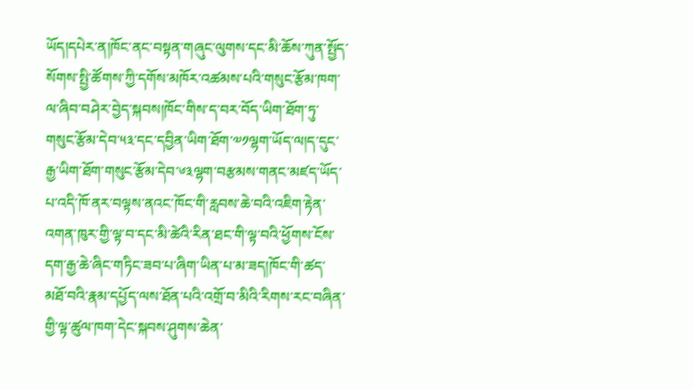ཡོད།དཔེར་ན།ཁོང་ནང་བསྟན་གཞུང་ལུགས་དང་མི་ཆོས་ཀུན་སྤྱོད་སོགས་སྤྱི་ཚོགས་ཀྱི་དགོས་མཁོར་འཚམས་པའི་གསུང་རྩོམ་ཁག་ལ་ཞིབ་བཤེར་བྱེད་སྐབས།ཁོང་གིས་ད་བར་བོད་ཡིག་ཐོག་ཏུ་གསུང་རྩོམ་དེབ་༥༣་དང་དབྱིན་ཡིག་ཐོག་༧༡ལྷག་ཡོད་ལ།ད་དུང་རྒྱ་ཡིག་ཐོག་གསུང་རྩོམ་དེབ་༦༣ལྷག་བརྩམས་གནང་མཛད་ཡོད་པ་འདི་ཁོ་ནར་བལྟས་ནའང་ཁོང་གི་རླབས་ཆེ་བའི་འཇིག་རྟེན་འགན་ཁུར་གྱི་ལྟ་བ་དང་མི་ཚེའི་རིན་ཐང་གི་ལྟ་བའི་ཕྱོགས་ངོས་དག་རྒྱ་ཆེ་ཞིང་གཏིང་ཟབ་པ་ཞིག་ཡིན་པ་མ་ཟད།ཁོང་གི་ཚད་མཐོ་བའི་རྣམ་དཔྱོད་ལས་ཐོན་པའི་འགྲོ་བ་མིའི་རིགས་རང་བཞིན་གྱི་ལྟ་ཚུལ་ཁག་དེང་སྐབས་ཤུགས་ཆེན་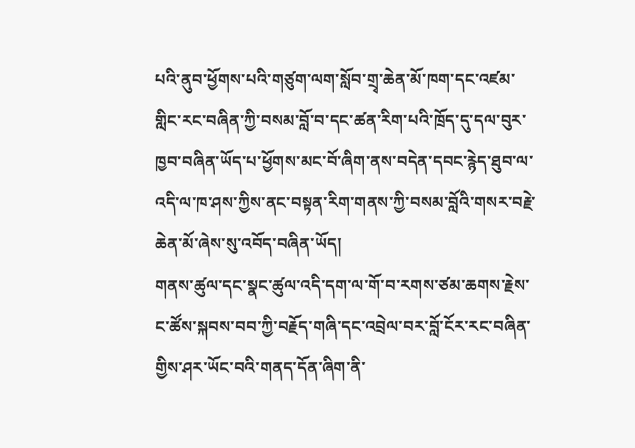པའི་ནུབ་ཕྱོགས་པའི་གཙུག་ལག་སློབ་གྲྭ་ཆེན་མོ་ཁག་དང་འཛམ་གླིང་རང་བཞིན་ཀྱི་བསམ་བློ་བ་དང་ཚན་རིག་པའི་ཁྲོད་དུ་དལ་བུར་ཁྱབ་བཞིན་ཡོད་པ་ཕྱོགས་མང་བོ་ཞིག་ནས་བདེན་དབང་རྙེད་ཐུབ་ལ་འདི་ལ་ཁ་ཤས་ཀྱིས་ནང་བསྟན་རིག་གནས་ཀྱི་བསམ་བློའི་གསར་བརྗེ་ཆེན་མོ་ཞེས་སུ་འབོད་བཞིན་ཡོད།
གནས་ཚུལ་དང་སྣང་ཚུལ་འདི་དག་ལ་གོ་བ་རགས་ཙམ་ཆགས་རྗེས་ང་ཚོས་སྐབས་བབ་ཀྱི་བརྗོད་གཞི་དང་འབྲེལ་བར་བློ་ངོར་རང་བཞིན་གྱིས་ཤར་ཡོང་བའི་གནད་དོན་ཞིག་ནི་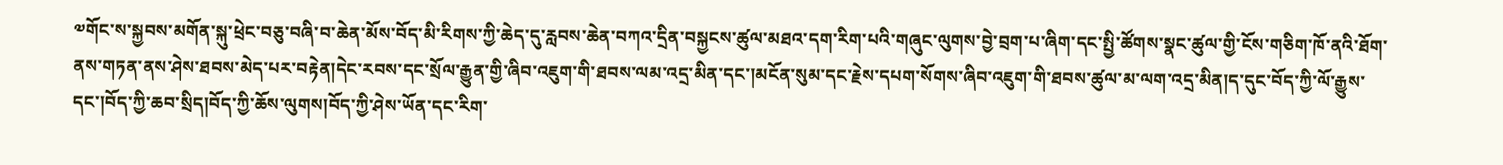༧གོང་ས་སྐྱབས་མགོན་སྐུ་ཕྲེང་བཅུ་བཞི་བ་ཆེན་མོས་བོད་མི་རིགས་ཀྱི་ཆེད་དུ་རླབས་ཆེན་བཀའ་དྲིན་བསྐྱངས་ཚུལ་མཐའ་དག་རིག་པའི་གཞུང་ལུགས་བྱེ་བྲག་པ་ཞིག་དང་སྤྱི་ཚོགས་སྣང་ཚུལ་གྱི་ངོས་གཅིག་ཁོ་ནའི་ཐོག་ནས་གཏན་ནས་ཤེས་ཐབས་མེད་པར་བརྟེན།དེང་རབས་དང་སྲོལ་རྒྱུན་གྱི་ཞིབ་འཇུག་གི་ཐབས་ལམ་འདྲ་མིན་དང་།མངོན་སུམ་དང་རྗེས་དཔག་སོགས་ཞིབ་འཇུག་གི་ཐབས་ཚུལ་མ་ལག་འདྲ་མིན།ད་དུང་བོད་ཀྱི་ལོ་རྒྱུས་དང་།བོད་ཀྱི་ཆབ་སྲིད།བོད་ཀྱི་ཆོས་ལུགས།བོད་ཀྱི་ཤེས་ཡོན་དང་རིག་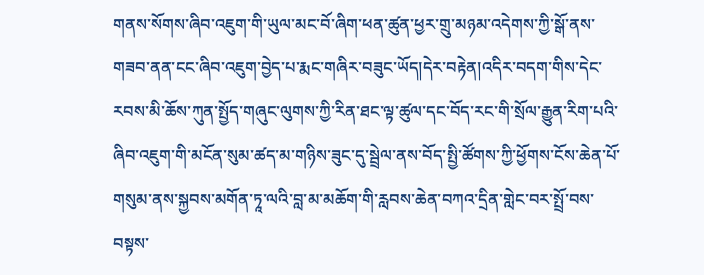གནས་སོགས་ཞིབ་འཇུག་གི་ཡུལ་མང་བོ་ཞིག་ཕན་ཚུན་ཕྱར་གྲུ་མཉམ་འདེགས་ཀྱི་སྒོ་ནས་གཟབ་ནན་ངང་ཞིབ་འཇུག་བྱེད་པ་རྨང་གཞིར་བཟུང་ཡོད།དེར་བརྟེན།འདིར་བདག་གིས་དེང་རབས་མི་ཆོས་ཀུན་སྤྱོད་གཞུང་ལུགས་ཀྱི་རིན་ཐང་ལྟ་ཚུལ་དང་བོད་རང་གི་སྲོལ་རྒྱུན་རིག་པའི་ཞིབ་འཇུག་གི་མངོན་སུམ་ཚད་མ་གཉིས་ཟུང་དུ་སྦྲེལ་ནས་བོད་སྤྱི་ཚོགས་ཀྱི་ཕྱོགས་ངོས་ཆེན་པོ་གསུམ་ནས་སྐྱབས་མགོན་ཏཱ་ལའི་བླ་མ་མཆོག་གི་རླབས་ཆེན་བཀའ་དྲིན་གླེང་བར་སྤྲོ་བས་བསྟས་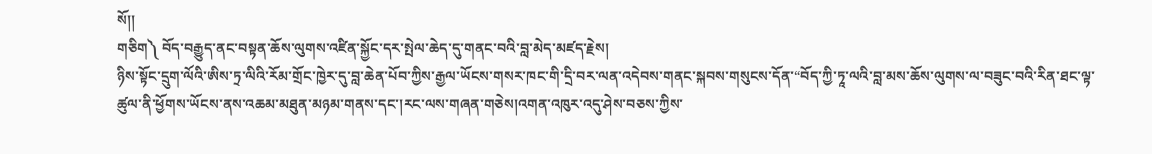སོ།།
གཅིག༽ བོད་བརྒྱུད་ནང་བསྟན་ཆོས་ལུགས་འཛིན་སྐྱོང་དར་སྤེལ་ཆེད་དུ་གནང་བའི་བླ་མེད་མཛད་རྗེས།
ཉིས་སྟོང་དྲུག་ལོའི་ཨིས་ཏྲ་ལིའི་རོམ་གྲོང་ཁྱེར་དུ་བླ་ཆེན་པོབ་ཀྱིས་རྒྱལ་ཡོངས་གསར་ཁང་གི་དྲི་བར་ལན་འདེབས་གནང་སྐབས་གསུངས་དོན་“བོད་ཀྱི་ཏཱ་ལའི་བླ་མས་ཆོས་ལུགས་ལ་བཟུང་བའི་རིན་ཐང་ལྟ་ཚུལ་ནི་ཕྱོགས་ཡོངས་ནས་འཆམ་མཐུན་མཉམ་གནས་དང་།རང་ལས་གཞན་གཅེས།འགན་འཁུར་འདུ་ཤེས་བཅས་ཀྱིས་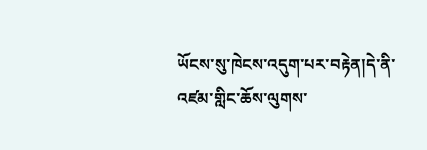ཡོངས་སུ་ཁེངས་འདུག་པར་བརྟེན།དེ་ནི་འཛམ་གླིང་ཆོས་ལུགས་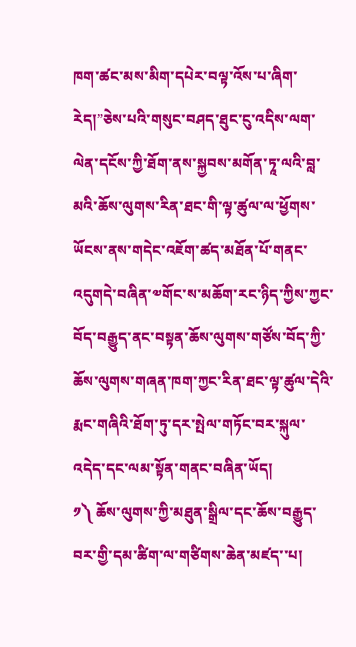ཁག་ཚང་མས་མིག་དཔེར་བལྟ་འོས་པ་ཞིག་རེད།”ཅེས་པའི་གསུང་བཤད་ཐུང་ངུ་འདིས་ལག་ལེན་དངོས་ཀྱི་ཐོག་ནས་སྐྱབས་མགོན་ཏཱ་ལའི་བླ་མའི་ཆོས་ལུགས་རིན་ཐང་གི་ལྟ་ཚུལ་ལ་ཕྱོགས་ཡོངས་ནས་གདེང་འཇོག་ཚད་མཐོན་པོ་གནང་འདུགདེ་བཞིན་༧གོང་ས་མཆོག་རང་ཉིད་ཀྱིས་ཀྱང་བོད་བརྒྱུད་ནང་བསྟན་ཆོས་ལུགས་གཙོས་བོད་ཀྱི་ཆོས་ལུགས་གཞན་ཁག་ཀྱང་རིན་ཐང་ལྟ་ཚུལ་དེའི་རྨང་གཞིའི་ཐོག་ཏུ་དར་སྤེལ་གཏོང་བར་སྐུལ་འདེད་དང་ལམ་སྟོན་གནང་བཞིན་ཡོད།
༡༽ ཆོས་ལུགས་ཀྱི་མཐུན་སྒྲིལ་དང་ཆོས་བརྒྱུད་བར་གྱི་དམ་ཚིག་ལ་གཙིགས་ཆེན་མཛད་་པ།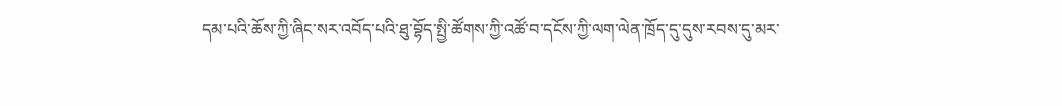དམ་པའི་ཆོས་ཀྱི་ཞིང་སར་འབོད་པའི་ཐུ་བྷོད་སྤྱི་ཚོགས་ཀྱི་འཚོ་བ་དངོས་ཀྱི་ལག་ལེན་ཁྲོད་དུ་དུས་རབས་དུ་མར་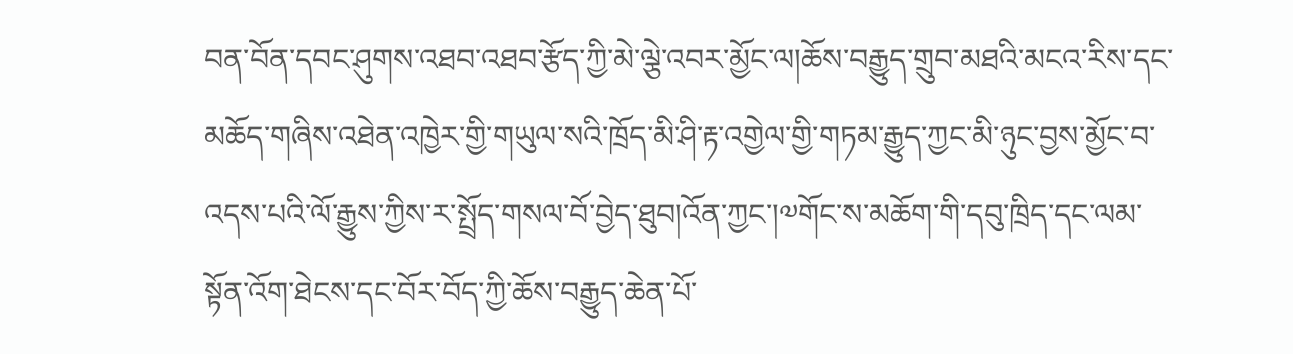བན་བོན་དབང་ཤུགས་འཐབ་འཐབ་རྩོད་ཀྱི་མེ་ལྕེ་འབར་མྱོང་ལ།ཆོས་བརྒྱུད་གྲུབ་མཐའི་མངའ་རིས་དང་མཆོད་གཞིས་འཐེན་འཁྱེར་གྱི་གཡུལ་སའི་ཁྲོད་མི་ཤི་རྟ་འགྱེལ་གྱི་གཏམ་རྒྱུད་ཀྱང་མི་ཉུང་བྱས་མྱོང་བ་འདས་པའི་ལོ་རྒྱུས་ཀྱིས་ར་སྤྲོད་གསལ་བོ་བྱེད་ཐུབ།འོན་ཀྱང་།༧གོང་ས་མཆོག་གི་དབུ་ཁྲིད་དང་ལམ་སྟོན་འོག་ཐེངས་དང་བོར་བོད་ཀྱི་ཆོས་བརྒྱུད་ཆེན་པོ་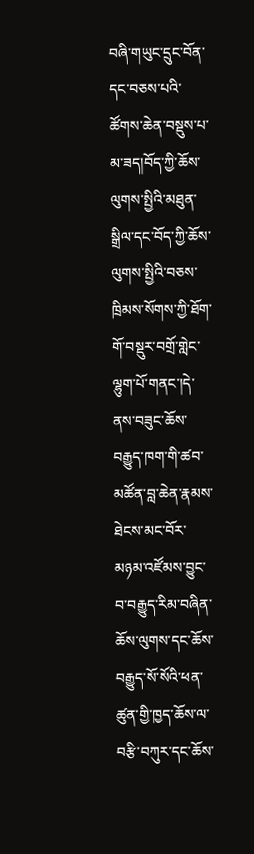བཞི་གཡུང་དྲུང་བོན་དང་བཅས་པའི་ཚོགས་ཆེན་བསྡུས་པ་མ་ཟད།བོད་ཀྱི་ཆོས་ལུགས་སྤྱིའི་མཐུན་སྒྲིལ་དང་བོད་ཀྱི་ཆོས་ལུགས་སྤྱིའི་བཅས་ཁྲིམས་སོགས་ཀྱི་ཐོག་གོ་བསྡུར་བགྲོ་གླེང་ལྷུག་པོ་གནང་།དེ་ནས་བཟུང་ཆོས་བརྒྱུད་ཁག་གི་ཚབ་མཚོན་བླ་ཆེན་རྣམས་ཐེངས་མང་བོར་མཉམ་འཛོམས་བྱུང་བ་བརྒྱུད་རིམ་བཞིན་ཆོས་ལུགས་དང་ཆོས་བརྒྱུད་སོ་སོའི་ཕན་ཚུན་གྱི་ཁྱད་ཆོས་ལ་བརྩི་བཀུར་དང་ཆོས་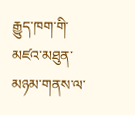རྒྱུད་ཁག་གི་མཛའ་མཐུན་མཉམ་གནས་ལ་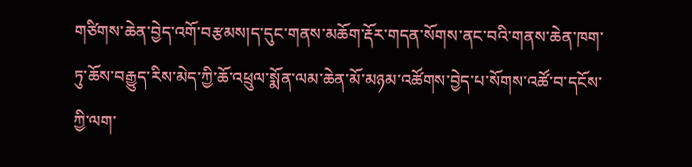གཙིགས་ཆེན་བྱེད་འགོ་བརྩམས།ད་དུང་གནས་མཆོག་རྡོར་གདན་སོགས་ནང་བའི་གནས་ཆེན་ཁག་ཏུ་ཆོས་བརྒྱུད་རིས་མེད་ཀྱི་ཆོ་འཕྲུལ་སྨོན་ལམ་ཆེན་མོ་མཉམ་འཚོགས་བྱེད་པ་སོགས་འཚོ་བ་དངོས་ཀྱི་ལག་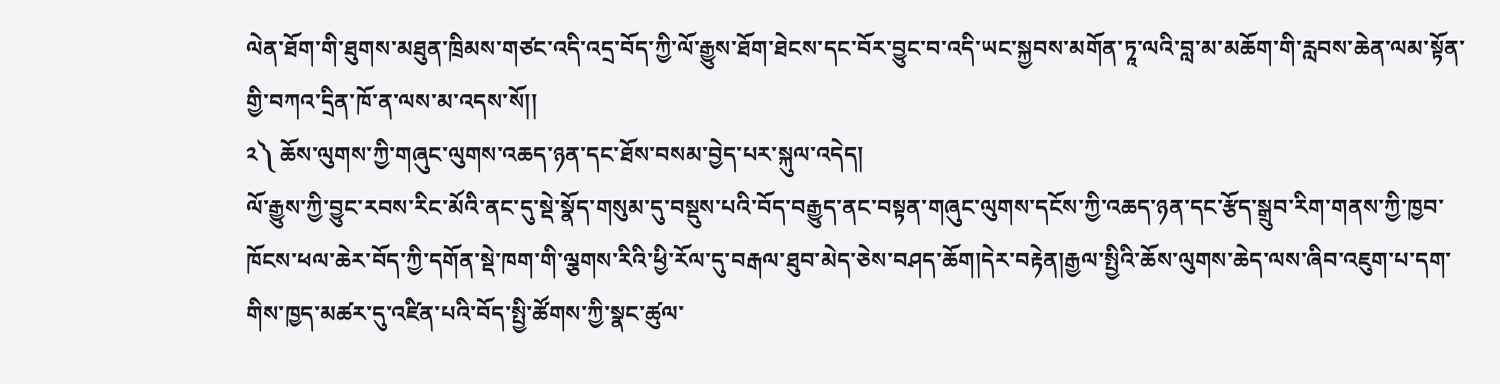ལེན་ཐོག་གི་ཐུགས་མཐུན་ཁྲིམས་གཙང་འདི་འདྲ་བོད་ཀྱི་ལོ་རྒྱུས་ཐོག་ཐེངས་དང་བོར་བྱུང་བ་འདི་ཡང་སྐྱབས་མགོན་ཏཱ་ལའི་བླ་མ་མཆོག་གི་རླབས་ཆེན་ལམ་སྟོན་གྱི་བཀའ་དྲིན་ཁོ་ན་ལས་མ་འདས་སོ།།
༢༽ ཆོས་ལུགས་ཀྱི་གཞུང་ལུགས་འཆད་ཉན་དང་ཐོས་བསམ་བྱེད་པར་སྐུལ་འདེད།
ལོ་རྒྱུས་ཀྱི་བྱུང་རབས་རིང་མོའི་ནང་དུ་སྡེ་སྣོད་གསུམ་དུ་བསྡུས་པའི་བོད་བརྒྱུད་ནང་བསྟན་གཞུང་ལུགས་དངོས་ཀྱི་འཆད་ཉན་དང་རྩོད་སྒྲུབ་རིག་གནས་ཀྱི་ཁྱབ་ཁོངས་ཕལ་ཆེར་བོད་ཀྱི་དགོན་སྡེ་ཁག་གི་ལྕགས་རིའི་ཕྱི་རོལ་དུ་བརྒལ་ཐུབ་མེད་ཅེས་བཤད་ཆོག།དེར་བརྟེན།རྒྱལ་སྤྱིའི་ཆོས་ལུགས་ཆེད་ལས་ཞིབ་འཇུག་པ་དག་གིས་ཁྱད་མཚར་དུ་འཛིན་པའི་བོད་སྤྱི་ཚོགས་ཀྱི་སྣང་ཚུལ་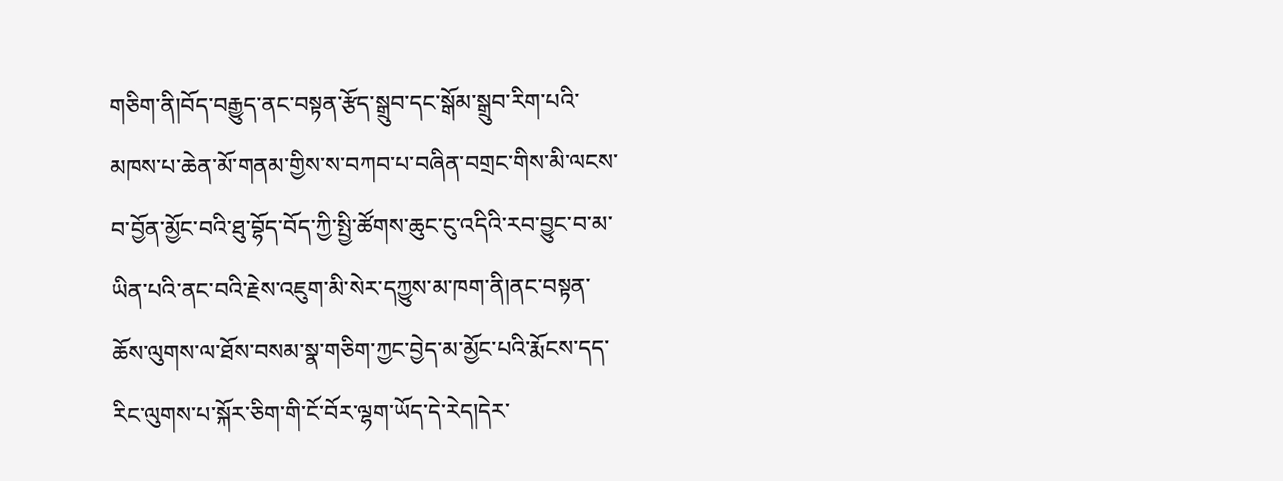གཅིག་ནི།བོད་བརྒྱུད་ནང་བསྟན་རྩོད་སྒྲུབ་དང་སྒོམ་སྒྲུབ་རིག་པའི་མཁས་པ་ཆེན་མོ་གནམ་གྱིས་ས་བཀབ་པ་བཞིན་བགྲང་གིས་མི་ལངས་བ་བྱོན་མྱོང་བའི་ཐུ་བྷོད་བོད་ཀྱི་སྤྱི་ཚོགས་ཆུང་ངུ་འདིའི་རབ་བྱུང་བ་མ་ཡིན་པའི་ནང་བའི་རྗེས་འཇུག་མི་སེར་དཀྱུས་མ་ཁག་ནི།ནང་བསྟན་ཆོས་ལུགས་ལ་ཐོས་བསམ་སྣ་གཅིག་ཀྱང་བྱེད་མ་མྱོང་པའི་རྨོངས་དད་རིང་ལུགས་པ་སྐོར་ཅིག་གི་ངོ་བོར་ལྷག་ཡོད་དེ་རེད།དེར་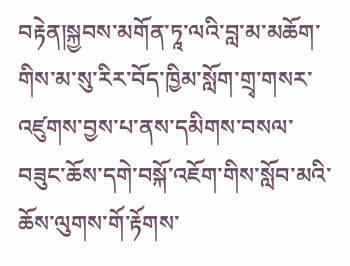བརྟེན།སྐྱབས་མགོན་ཏཱ་ལའི་བླ་མ་མཆོག་གིས་མ་སུ་རིར་བོད་ཁྱིམ་སློག་གྲྭ་གསར་འཛུགས་བྱས་པ་ནས་དམིགས་བསལ་བཟུང་ཆོས་དགེ་བསྐོ་འཇོག་གིས་སློབ་མའི་ཆོས་ལུགས་གོ་རྟོགས་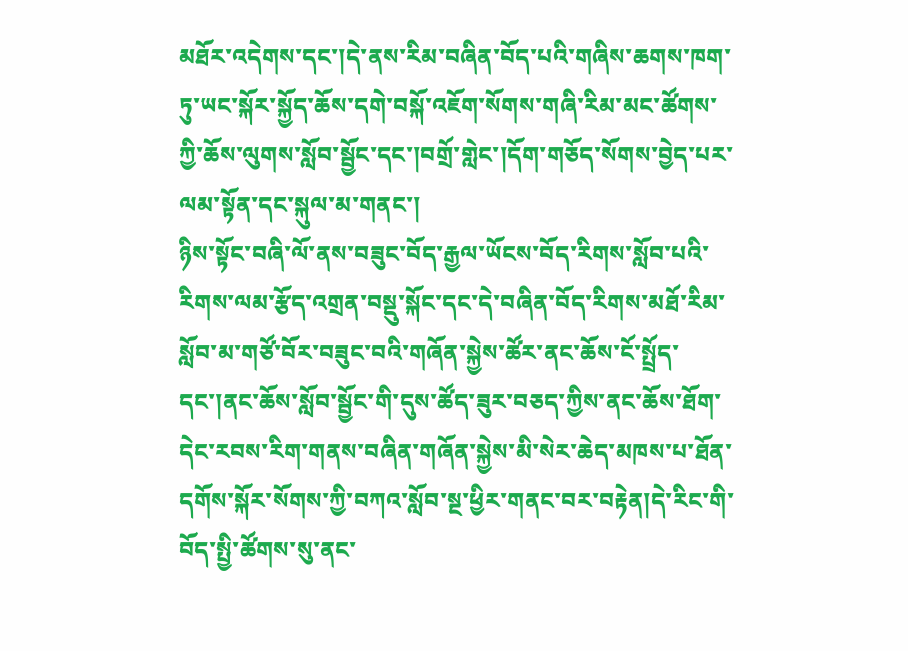མཐོར་འདེགས་དང་།དེ་ནས་རིམ་བཞིན་བོད་པའི་གཞིས་ཆགས་ཁག་ཏུ་ཡང་སྐོར་སྐྱོད་ཆོས་དགེ་བསྐོ་འཇོག་སོགས་གཞི་རིམ་མང་ཚོགས་ཀྱི་ཆོས་ལུགས་སློབ་སྦྱོང་དང་།བགྲོ་གླེང་།དོག་གཅོད་སོགས་བྱེད་པར་ལམ་སྟོན་དང་སྐུལ་མ་གནང་།
ཉིས་སྟོང་བཞི་ལོ་ནས་བཟུང་བོད་རྒྱལ་ཡོངས་བོད་རིགས་སློབ་པའི་རིགས་ལམ་རྩོད་འགྲན་བསྡུ་སྐོང་དང་དེ་བཞིན་བོད་རིགས་མཐོ་རིམ་སློབ་མ་གཙོ་བོར་བཟུང་བའི་གཞོན་སྐྱེས་ཚོར་ནང་ཆོས་ངོ་སྤྲོད་དང་།ནང་ཆོས་སློབ་སྦྱོང་གི་དུས་ཚོད་ཟུར་བཅད་ཀྱིས་ནང་ཆོས་ཐོག་དེང་རབས་རིག་གནས་བཞིན་གཞོན་སྐྱེས་མི་སེར་ཆེད་མཁས་པ་ཐོན་དགོས་སྐོར་སོགས་ཀྱི་བཀའ་སློབ་སྔ་ཕྱིར་གནང་བར་བརྟེན།དེ་རིང་གི་བོད་སྤྱི་ཚོགས་སུ་ནང་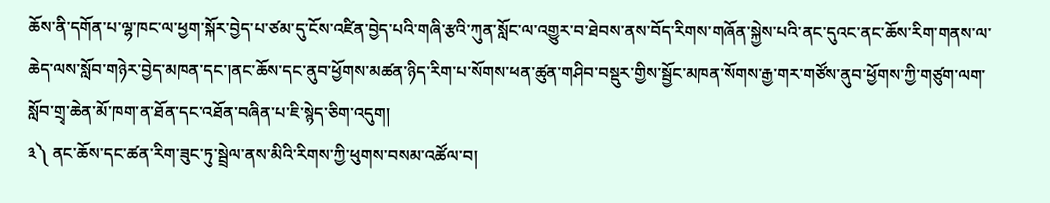ཆོས་ནི་དགོན་པ་ལྷ་ཁང་ལ་ཕྱག་སྐོར་བྱེད་པ་ཙམ་དུ་ངོས་འཛིན་བྱེད་པའི་གཞི་རྩའི་ཀུན་སློང་ལ་འགྱུར་བ་ཐེབས་ནས་བོད་རིགས་གཞོན་སྐྱེས་པའི་ནང་དུའང་ནང་ཆོས་རིག་གནས་ལ་ཆེད་ལས་སློབ་གཉེར་བྱེད་མཁན་དང་།ནང་ཆོས་དང་ནུབ་ཕྱོགས་མཚན་ཉིད་རིག་པ་སོགས་ཕན་ཚུན་གཤིབ་བསྡུར་གྱིས་སྦྱོང་མཁན་སོགས་རྒྱ་གར་གཙོས་ནུབ་ཕྱོགས་ཀྱི་གཙུག་ལག་སློབ་གྲྭ་ཆེན་མོ་ཁག་ན་ཐོན་དང་འཐོན་བཞིན་པ་ཇི་སྙེད་ཅིག་འདུག།
༣༽ ནང་ཆོས་དང་ཚན་རིག་ཟུང་ཏུ་སྦྲེལ་ནས་མིའི་རིགས་ཀྱི་ཕུགས་བསམ་འཚོལ་བ།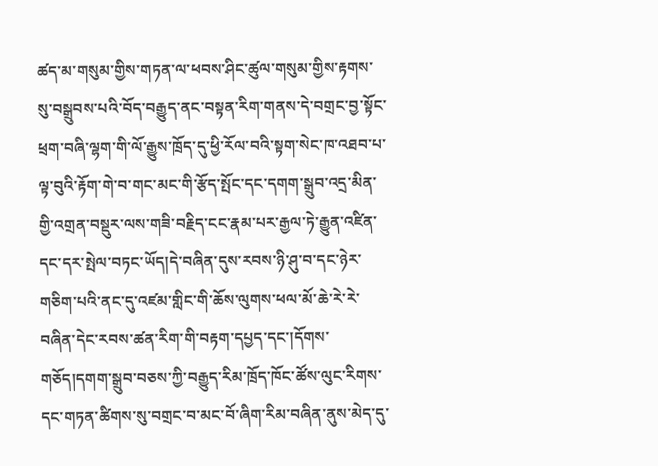ཚད་མ་གསུམ་གྱིས་གཏན་ལ་ཕབས་ཤིང་ཚུལ་གསུམ་གྱིས་རྟགས་སུ་བསྒྲུབས་པའི་བོད་བརྒྱུད་ནང་བསྟན་རིག་གནས་དེ་བགྲང་བྱ་སྟོང་ཕྲག་བཞི་ལྷག་གི་ལོ་རྒྱུས་ཁྲོད་དུ་ཕྱི་རོལ་བའི་སྟག་སེང་ཁ་འཐབ་པ་ལྟ་བུའི་རྟོག་གེ་བ་གང་མང་གི་རྩོད་སྤོང་དང་དགག་སྒྲུབ་འདྲ་མིན་གྱི་འགྲན་བསྡུར་ལས་གཟི་བརྗིད་ངང་རྣམ་པར་རྒྱལ་ཏེ་རྒྱུན་འཛིན་དང་དར་སྤེལ་བཏང་ཡོད།དེ་བཞིན་དུས་རབས་ཉི་ཤུ་བ་དང་ཉེར་གཅིག་པའི་ནང་དུ་འཛམ་གླིང་གི་ཆོས་ལུགས་ཕལ་མོ་ཆེ་རེ་རེ་བཞིན་དེང་རབས་ཚན་རིག་གི་བརྟག་དཔྱད་དང་།དོགས་གཅོད།དགག་སྒྲུབ་བཅས་ཀྱི་བརྒྱུད་རིམ་ཁྲོད་ཁོང་ཚོས་ལུང་རིགས་དང་གཏན་ཚིགས་སུ་བགྲང་བ་མང་བོ་ཞིག་རིམ་བཞིན་ནུས་མེད་དུ་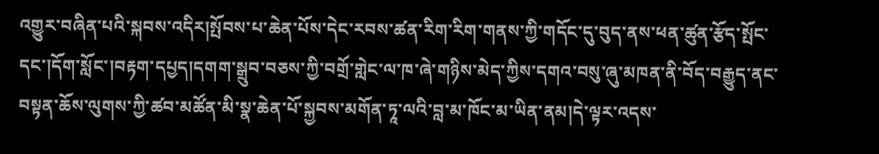འགྱུར་བཞིན་པའི་སྐབས་འདིར།སྤོབས་པ་ཆེན་པོས་དེང་རབས་ཚན་རིག་རིག་གནས་ཀྱི་གདོང་དུ་བུད་ནས་ཕན་ཚུན་རྩོད་སྤོང་དང་།དོག་སློང་།བརྟག་དཔྱད།དགག་སྒྲུབ་བཅས་ཀྱི་བགྲོ་གླེང་ལ་ཁ་ཞེ་གཉིས་མེད་ཀྱིས་དགའ་བསུ་ཞུ་མཁན་ནི་བོད་བརྒྱུད་ནང་བསྟན་ཆོས་ལུགས་ཀྱི་ཚབ་མཚོན་མི་སྣ་ཆེན་པོ་སྐྱབས་མགོན་ཏཱ་ལའི་བླ་མ་ཁོང་མ་ཡིན་ནམ།དེ་ལྟར་འདས་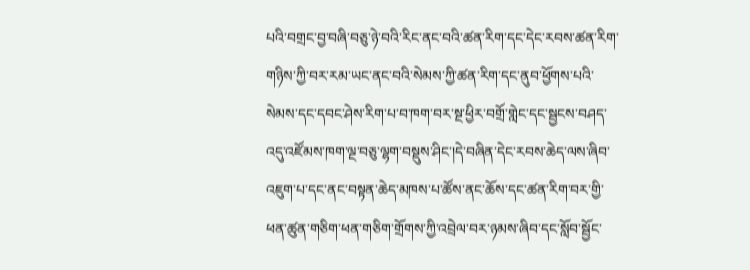པའི་བགྲང་བྱ་བཞི་བཅུ་ཉེ་བའི་རིང་ནང་བའི་ཚན་རིག་དང་དེང་རབས་ཚན་རིག་གཉིས་ཀྱི་བར་རམ་ཡང་ནང་བའི་སེམས་ཀྱི་ཚན་རིག་དང་ནུབ་ཕྱོགས་པའི་སེམས་དང་དབང་ཤེས་རིག་པ་བ་ཁག་བར་སྔ་ཕྱིར་བགྲོ་གླེང་དང་སྦྱངས་བཤད་འདུ་འཛོམས་ཁག་ལྔ་བཅུ་ལྷག་བསྡུས་ཤིང་།དེ་བཞིན་དེང་རབས་ཆེད་ལས་ཞིབ་འཇུག་པ་དང་ནང་བསྟན་ཆེད་མཁས་པ་ཚོས་ནང་ཆོས་དང་ཚན་རིག་བར་གྱི་ཕན་ཚུན་གཅིག་ཕན་གཅིག་གྲོགས་ཀྱི་འབྲེལ་བར་ཉམས་ཞིབ་དང་སློབ་སྦྱོང་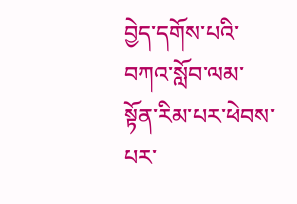བྱེད་དགོས་པའི་བཀའ་སློབ་ལམ་སྟོན་རིམ་པར་ཕེབས་པར་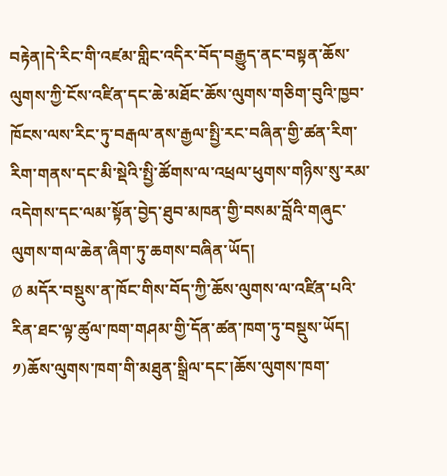བརྟེན།དེ་རིང་གི་འཛམ་གླིང་འདིར་བོད་བརྒྱུད་ནང་བསྟན་ཆོས་ལུགས་ཀྱི་ངོས་འཛིན་དང་ཆེ་མཐོང་ཆོས་ལུགས་གཅིག་བུའི་ཁྱབ་ཁོངས་ལས་རིང་ཏུ་བརྒལ་ནས་རྒྱལ་སྤྱི་རང་བཞིན་གྱི་ཚན་རིག་རིག་གནས་དང་མི་སྡེའི་སྤྱི་ཚོགས་ལ་འཕྲལ་ཕུགས་གཉིས་སུ་རམ་འདེགས་དང་ལམ་སྟོན་བྱེད་ཐུབ་མཁན་གྱི་བསམ་བློའི་གཞུང་ལུགས་གལ་ཆེན་ཞིག་ཏུ་ཆགས་བཞིན་ཡོད།
Ø མདོར་བསྡུས་ན་ཁོང་གིས་བོད་ཀྱི་ཆོས་ལུགས་ལ་འཛིན་པའི་རིན་ཐང་ལྟ་ཚུལ་ཁག་གཤམ་གྱི་དོན་ཚན་ཁག་ཏུ་བསྡུས་ཡོད།
༡)ཆོས་ལུགས་ཁག་གི་མཐུན་སྒྲིལ་དང་།ཆོས་ལུགས་ཁག་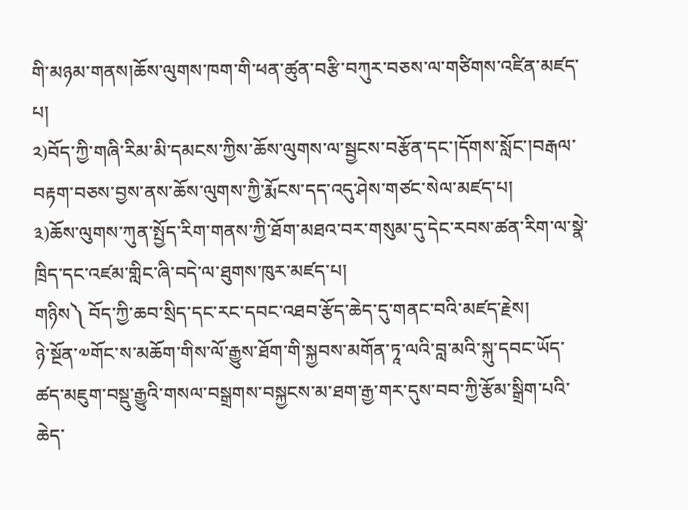གི་མཉམ་གནས།ཆོས་ལུགས་ཁག་གི་ཕན་ཚུན་བརྩི་བཀུར་བཅས་ལ་གཙིགས་འཛིན་མཛད་པ།
༢)བོད་ཀྱི་གཞི་རིམ་མི་དམངས་ཀྱིས་ཆོས་ལུགས་ལ་སྦྱངས་བརྩོན་དང་།དོགས་སློང་།བརྒལ་བརྟག་བཅས་བྱས་ནས་ཆོས་ལུགས་ཀྱི་རྨོངས་དད་འདུ་ཤེས་གཙང་སེལ་མཛད་པ།
༣)ཆོས་ལུགས་ཀུན་སྤྱོད་རིག་གནས་ཀྱི་ཐོག་མཐའ་བར་གསུམ་དུ་དེང་རབས་ཚན་རིག་ལ་སྣེ་ཁྲིད་དང་འཛམ་གླིང་ཞི་བདེ་ལ་ཐུགས་ཁུར་མཛད་པ།
གཉིས༽ བོད་ཀྱི་ཆབ་སྲིད་དང་རང་དབང་འཐབ་རྩོད་ཆེད་དུ་གནང་བའི་མཛད་རྗེས།
ཉེ་སྔོན་༧གོང་ས་མཆོག་གིས་ལོ་རྒྱུས་ཐོག་གི་སྐྱབས་མགོན་ཏཱ་ལའི་བླ་མའི་སྐུ་དབང་ཡོད་ཚད་མཇུག་བསྡུ་རྒྱུའི་གསལ་བསྒྲགས་བསྐྱངས་མ་ཐག་རྒྱ་གར་དུས་བབ་ཀྱི་རྩོམ་སྒྲིག་པའི་ཆེད་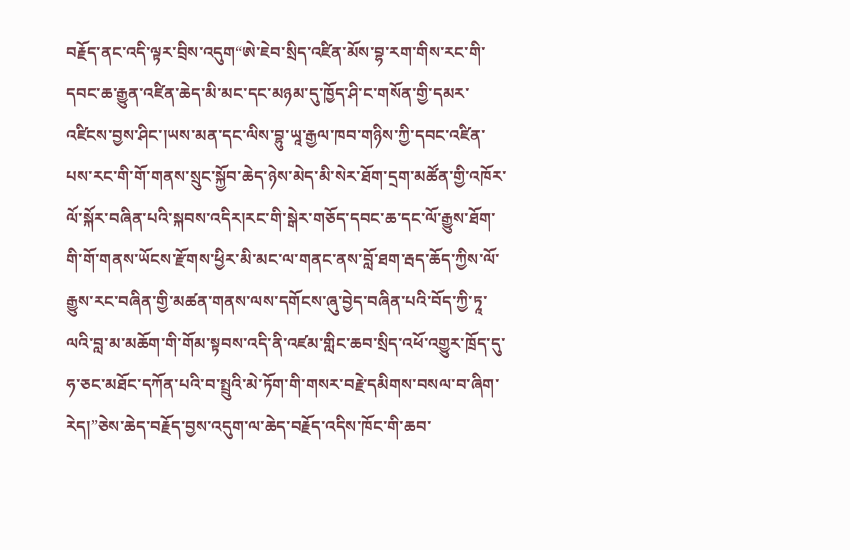བརྗོད་ནང་འདི་ལྟར་བྲིས་འདུག“ཨེ་ཇེབ་སྲིད་འཛིན་མོས་བྷ་རག་གིས་རང་གི་དབང་ཆ་རྒྱུན་འཛིན་ཆེད་མི་མང་དང་མཉམ་དུ་ཁྱོད་ཤི་ང་གསོན་གྱི་དམར་འཛིངས་བྱས་ཤིང་།ཡས་མན་དང་ལིས་བྷུ་ཡཱ་རྒྱལ་ཁབ་གཉིས་ཀྱི་དབང་འཛིན་པས་རང་གི་གོ་གནས་སྲུང་སྐྱོབ་ཆེད་ཉེས་མེད་མི་སེར་ཐོག་དྲག་མཚོན་གྱི་འཁོར་ལོ་སྐོར་བཞིན་པའི་སྐབས་འདིར།རང་གི་སྒེར་གཅོད་དབང་ཆ་དང་ལོ་རྒྱུས་ཐོག་གི་གོ་གནས་ཡོངས་རྫོགས་ཕྱིར་མི་མང་ལ་གནང་ནས་བློ་ཐག་རྦད་ཆོད་ཀྱིས་ལོ་རྒྱུས་རང་བཞིན་གྱི་མཚན་གནས་ལས་དགོངས་ཞུ་བྱེད་བཞིན་པའི་བོད་ཀྱི་ཏཱ་ལའི་བླ་མ་མཆོག་གི་གོམ་སྟབས་འདི་ནི་འཛམ་གླིང་ཆབ་སྲིད་འཕོ་འགྱུར་ཁྲོད་དུ་ཧ་ཅང་མཐོང་དཀོན་པའི་བ་སྤྲུའི་མེ་ཏོག་གི་གསར་བརྗེ་དམིགས་བསལ་བ་ཞིག་རེད།”ཅེས་ཆེད་བརྗོད་བྱས་འདུག་ལ་ཆེད་བརྗོད་འདིས་ཁོང་གི་ཆབ་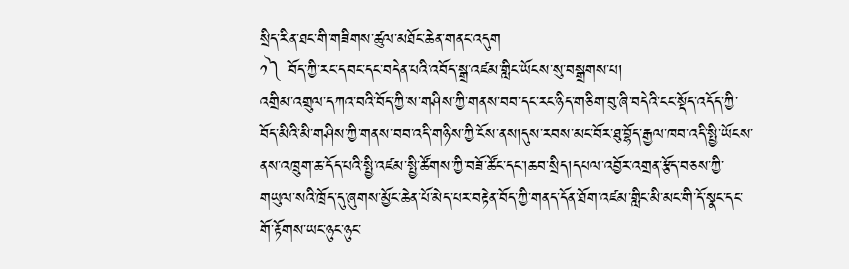སྲིད་རིན་ཐང་གི་གཟིགས་ཚུལ་མཐོང་ཆེན་གནང་འདུག
༡༽ བོད་ཀྱི་རང་དབང་དང་བདེན་པའི་འབོད་སྒྲ་འཛམ་གླིང་ཡོངས་སུ་བསྒྲགས་པ།
འགྲིམ་འགྲུལ་དཀའ་བའི་བོད་ཀྱི་ས་གཤིས་ཀྱི་གནས་བབ་དང་རང་ཉིད་གཅིག་བུ་ཞི་བདེའི་ངང་སྡོད་འདོད་ཀྱི་བོད་མིའི་མི་གཤིས་ཀྱི་གནས་བབ་འདི་གཉིས་ཀྱི་ངོས་ནས།དུས་རབས་མང་བོར་ཐུ་བྷོད་རྒྱལ་ཁབ་འདི་སྤྱི་ཡོངས་ནས་འཁྲུག་ཆ་དོད་པའི་སྤྱི་འཛམ་སྤྱི་ཚོགས་ཀྱི་བཟོ་ཚོང་དང་།ཆབ་སྲིད།དཔལ་འབྱོར་འགྲན་རྩོད་བཅས་ཀྱི་གཡུལ་སའི་ཁྲོད་དུ་ཞུགས་མྱོང་ཆེན་པོ་མེད་པར་བརྟེན་བོད་ཀྱི་གནད་དོན་ཐོག་འཛམ་གླིང་མི་མང་གི་དོ་སྣང་དང་གོ་རྟོགས་ཡང་ཉུང་ཉུང་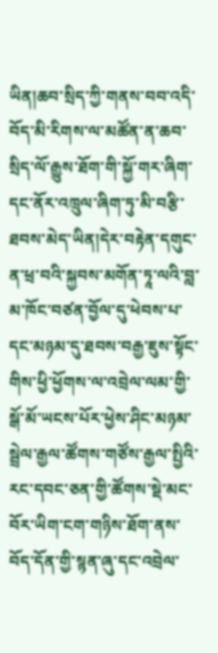ཡིན།ཆབ་སྲིད་ཀྱི་གནས་བབ་འདི་བོད་མི་རིགས་ལ་མཚོན་ན་ཆབ་སྲིད་ལོ་རྒྱུས་ཐོག་གི་སྐྱོ་གར་ཞིག་དང་ནོར་འཁྲུལ་ཞིག་ཏུ་མི་བརྩི་ཐབས་མེད་ཡིན།དེར་བརྟེན་དགུང་ན་ཕྲ་བའི་སྐྱབས་མགོན་ཏཱ་ལའི་བླ་མ་ཁོང་བཙན་བྱོལ་དུ་ཕེབས་པ་དང་མཉམ་དུ་ཐབས་བརྒྱ་ཇུས་སྟོང་གིས་ཕྱི་ཕྱོགས་ལ་འབྲེལ་ལམ་གྱི་སྒོ་མོ་ཡངས་པོར་ཕྱེས་ཤིང་མཉམ་སྦྲེལ་རྒྱལ་ཚོགས་གཙོས་རྒྱལ་སྤྱིའི་རང་དབང་ཅན་གྱི་ཚོགས་སྡེ་མང་བོར་ཡིག་ངག་གཉིས་ཐོག་ནས་བོད་དོན་གྱི་སྙན་ཞུ་དང་འབྲེལ་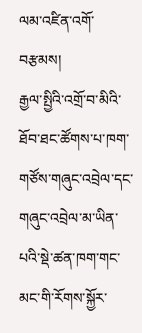ལམ་འཛིན་འགོ་བརྩམས།
རྒྱལ་སྤྱིའི་འགྲོ་བ་མིའི་ཐོབ་ཐང་ཚོགས་པ་ཁག་གཙོས་གཞུང་འབྲེལ་དང་གཞུང་འབྲེལ་མ་ཡིན་པའི་སྡེ་ཚན་ཁག་གང་མང་གི་རོགས་སྐྱོར་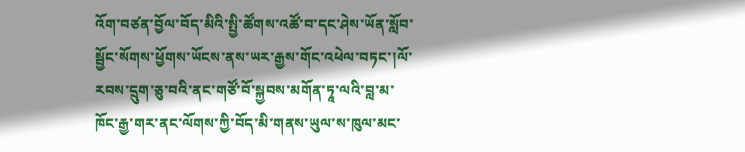འོག་བཙན་བྱོལ་བོད་མིའི་སྤྱི་ཚོགས་འཚོ་བ་དང་ཤེས་ཡོན་སློབ་སྦྱོང་སོགས་ཕྱོགས་ཡོངས་ནས་ཡར་རྒྱས་གོང་འཕེལ་བཏང་།ལོ་རབས་དྲུག་ཅུ་བའི་ནང་གཙོ་བོ་སྐྱབས་མགོན་ཏཱ་ལའི་བླ་མ་ཁོང་རྒྱ་གར་ནང་ལོགས་ཀྱི་བོད་མི་གནས་ཡུལ་ས་ཁུལ་མང་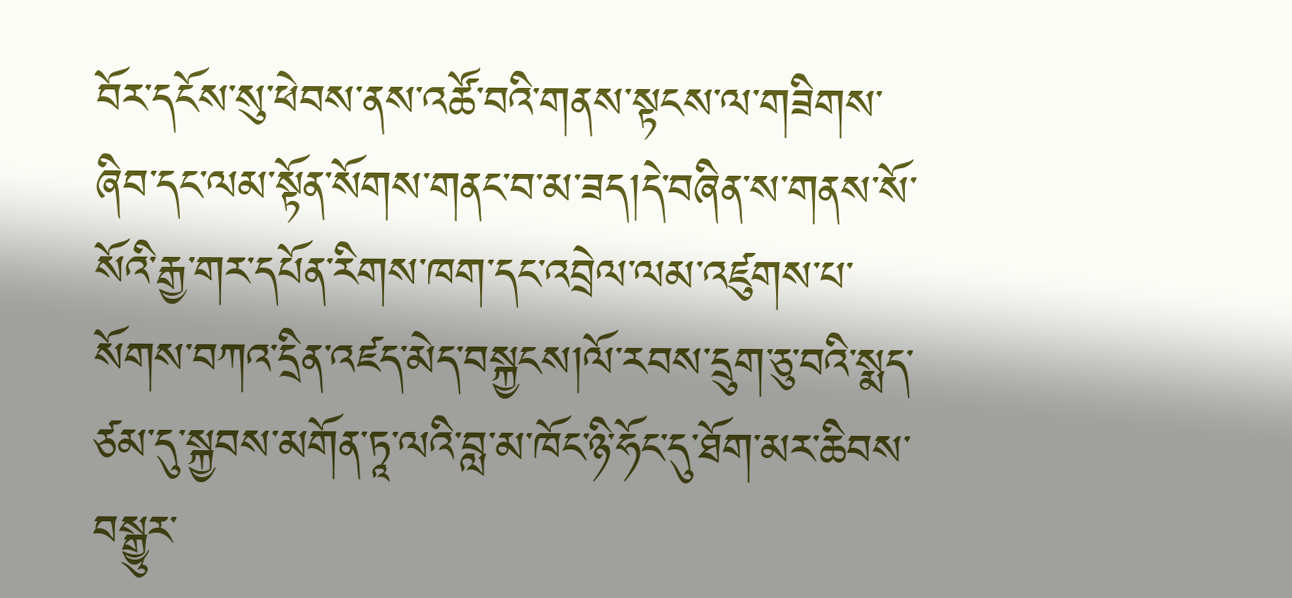བོར་དངོས་སུ་ཕེབས་ནས་འཚོ་བའི་གནས་སྟངས་ལ་གཟིགས་ཞིབ་དང་ལམ་སྟོན་སོགས་གནང་བ་མ་ཟད།དེ་བཞིན་ས་གནས་སོ་སོའི་རྒྱ་གར་དཔོན་རིགས་ཁག་དང་འབྲེལ་ལམ་འཛུགས་པ་སོགས་བཀའ་དྲིན་འཛད་མེད་བསྐྱངས།ལོ་རབས་དྲུག་ཅུ་བའི་སྨད་ཙམ་དུ་སྐྱབས་མགོན་ཏཱ་ལའི་བླ་མ་ཁོང་ཉི་ཧོང་དུ་ཐོག་མར་ཆིབས་བསྒྱུར་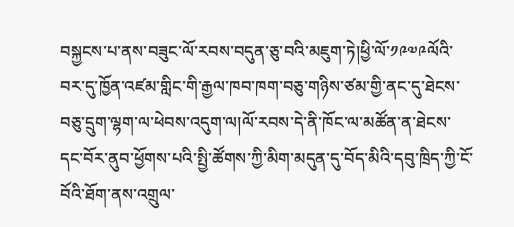བསྐྱངས་པ་ནས་བཟུང་ལོ་རབས་བདུན་ཅུ་བའི་མཇུག་ཏེ།ཕྱི་ལོ་༡༩༧༩ལོའི་བར་དུ་ཁྱོན་འཛམ་གླིང་གི་རྒྱལ་ཁབ་ཁག་བཅུ་གཉིས་ཙམ་གྱི་ནང་དུ་ཐེངས་བཅུ་དྲུག་ལྷག་ལ་ཕེབས་འདུག་ལ།ལོ་རབས་དེ་ནི་ཁོང་ལ་མཚོན་ན་ཐེངས་དང་བོར་ནུབ་ཕྱོགས་པའི་སྤྱི་ཚོགས་ཀྱི་མིག་མདུན་དུ་བོད་མིའི་དབུ་ཁྲིད་ཀྱི་ངོ་བོའི་ཐོག་ནས་འགྲུལ་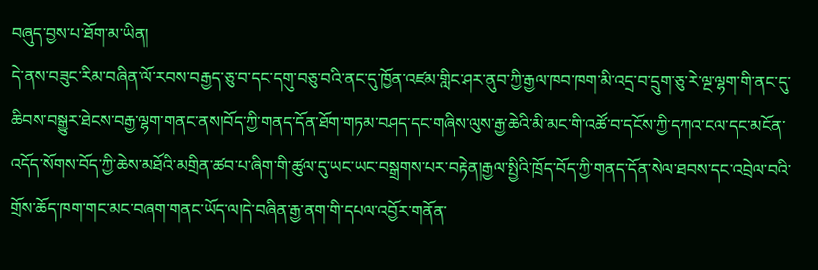བཞུད་བྱས་པ་ཐོག་མ་ཡིན།
དེ་ནས་བཟུང་རིམ་བཞིན་ལོ་རབས་བརྒྱད་ཅུ་བ་དང་དགུ་བཅུ་བའི་ནང་དུ་ཁྱོན་འཛམ་གླིང་ཤར་ནུབ་ཀྱི་རྒྱལ་ཁབ་ཁག་མི་འདྲ་བ་དྲུག་ཅུ་རེ་ལྔ་ལྷག་གི་ནང་དུ་ཆིབས་བསྒྱུར་ཐེངས་བརྒྱ་ལྷག་གནང་ནས།བོད་ཀྱི་གནད་དོན་ཐོག་གཏམ་བཤད་དང་གཞིས་ལུས་རྒྱ་ཆེའི་མི་མང་གི་འཚོ་བ་དངོས་ཀྱི་དཀའ་ངལ་དང་མངོན་འདོད་སོགས་བོད་ཀྱི་ཆེས་མཐོའི་མགྲིན་ཚབ་པ་ཞིག་གི་ཚུལ་དུ་ཡང་ཡང་བསྒྲགས་པར་བརྟེན།རྒྱལ་སྤྱིའི་ཁྲོད་བོད་ཀྱི་གནད་དོན་སེལ་ཐབས་དང་འབྲེལ་བའི་གྲོས་ཆོད་ཁག་གང་མང་བཞག་གནང་ཡོད་ལ།དེ་བཞིན་རྒྱ་ནག་གི་དཔལ་འབྱོར་གནོན་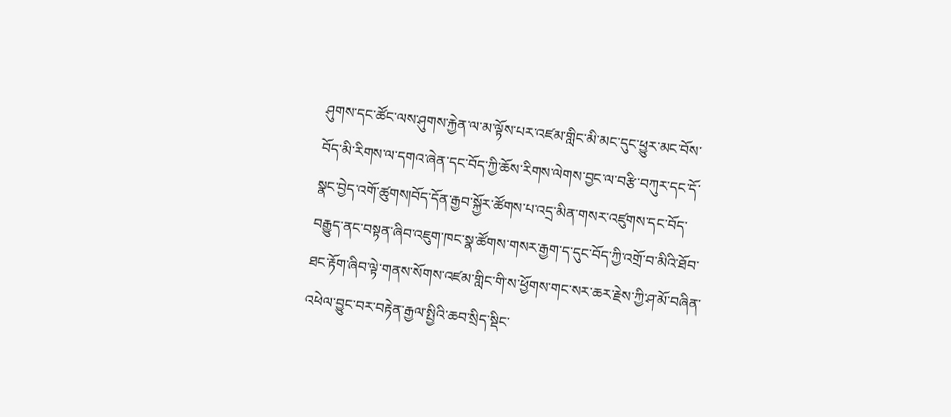ཤུགས་དང་ཚོང་ལས་ཤུགས་རྐྱེན་ལ་མ་ལྟོས་པར་འཛམ་གླིང་མི་མང་དུང་ཕྱུར་མང་བོས་བོད་མི་རིགས་ལ་དགའ་ཞེན་དང་བོད་ཀྱི་ཆོས་རིགས་ལེགས་བྱང་ལ་བརྩི་བཀུར་དང་དོ་སྣང་བྱེད་འགོ་ཚུགས།བོད་དོན་རྒྱབ་སྐྱོར་ཚོགས་པ་འདྲ་མིན་གསར་འཛུགས་དང་བོད་བརྒྱུད་ནང་བསྟན་ཞིབ་འཇུག་ཁང་སྣ་ཚོགས་གསར་རྒྱག་ད་དུང་བོད་ཀྱི་འགྲོ་བ་མིའི་ཐོབ་ཐང་རྟོག་ཞིབ་ལྟེ་གནས་སོགས་འཛམ་གླིང་གི་ས་ཕྱོགས་གང་སར་ཆར་རྗེས་ཀྱི་ཤ་མོ་བཞིན་འཕེལ་བྱུང་བར་བརྟེན་རྒྱལ་སྤྱིའི་ཆབ་སྲིད་སྡིང་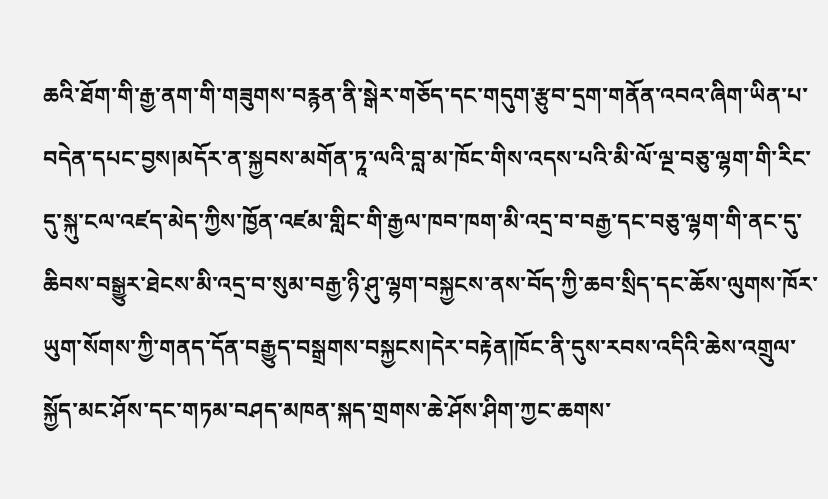ཆའི་ཐོག་གི་རྒྱ་ནག་གི་གཟུགས་བརྙན་ནི་སྒེར་གཅོད་དང་གདུག་རྩུབ་དྲག་གནོན་འབའ་ཞིག་ཡིན་པ་བདེན་དཔང་བྱས།མདོར་ན་སྐྱབས་མགོན་ཏཱ་ལའི་བླ་མ་ཁོང་གིས་འདས་པའི་མི་ལོ་ལྔ་བཅུ་ལྷག་གི་རིང་དུ་སྐུ་ངལ་འཛད་མེད་ཀྱིས་ཁྱོན་འཛམ་གླིང་གི་རྒྱལ་ཁབ་ཁག་མི་འདྲ་བ་བརྒྱ་དང་བཅུ་ལྷག་གི་ནང་དུ་ཆིབས་བསྒྱུར་ཐེངས་མི་འདྲ་བ་སུམ་བརྒྱ་ཉི་ཤུ་ལྷག་བསྐྱངས་ནས་བོད་ཀྱི་ཆབ་སྲིད་དང་ཆོས་ལུགས་ཁོར་ཡུག་སོགས་ཀྱི་གནད་དོན་བརྒྱུད་བསྒྲགས་བསྐྱངས།དེར་བརྟེན།ཁོང་ནི་དུས་རབས་འདིའི་ཆེས་འགྲུལ་སྐྱོད་མང་ཤོས་དང་གཏམ་བཤད་མཁན་སྐད་གྲགས་ཆེ་ཤོས་ཤིག་ཀྱང་ཆགས་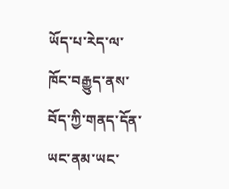ཡོད་པ་རེད་ལ་ཁོང་བརྒྱུད་ནས་བོད་ཀྱི་གནད་དོན་ཡང་ནམ་ཡང་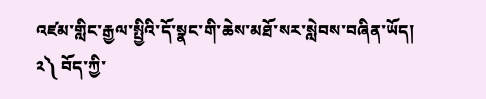འཛམ་གླིང་རྒྱལ་སྤྱིའི་དོ་སྣང་གི་ཆེས་མཐོ་སར་སླེབས་བཞིན་ཡོད།
༢༽ བོད་ཀྱི་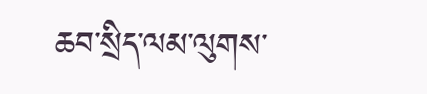ཆབ་སྲིད་ལམ་ལུགས་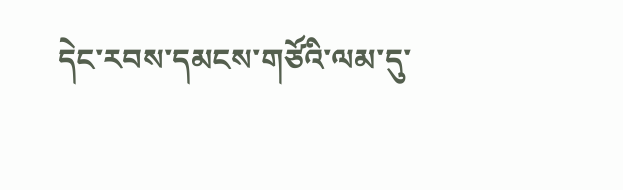དེང་རབས་དམངས་གཙོའི་ལམ་དུ་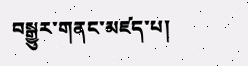བསྒྱུར་གནང་མཛད་པ།